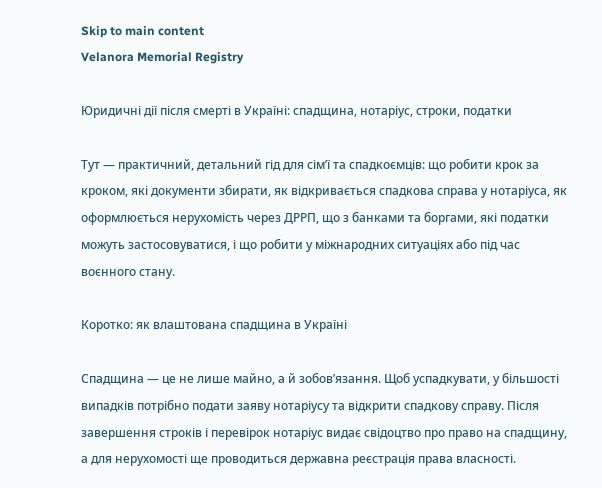Skip to main content
Velanora Memorial Registry

Юридичні дії після смерті в Україні: спадщина, нотаріус, строки, податки

Тут — практичний, детальний гід для сім’ї та спадкоємців: що робити крок за кроком, які документи збирати, як відкривається спадкова справа у нотаріуса, як оформлюється нерухомість через ДРРП, що з банками та боргами, які податки можуть застосовуватися, і що робити у міжнародних ситуаціях або під час воєнного стану.

Коротко: як влаштована спадщина в Україні

Спадщина — це не лише майно, а й зобов’язання. Щоб успадкувати, у більшості випадків потрібно подати заяву нотаріусу та відкрити спадкову справу. Після завершення строків і перевірок нотаріус видає свідоцтво про право на спадщину, а для нерухомості ще проводиться державна реєстрація права власності.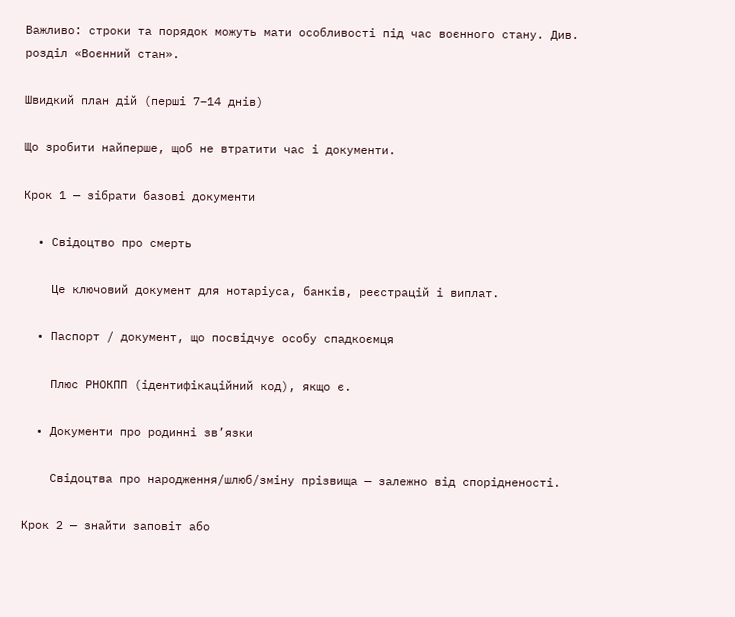Важливо: строки та порядок можуть мати особливості під час воєнного стану. Див. розділ «Воєнний стан».

Швидкий план дій (перші 7–14 днів)

Що зробити найперше, щоб не втратити час і документи.

Крок 1 — зібрати базові документи

  • Свідоцтво про смерть

    Це ключовий документ для нотаріуса, банків, реєстрацій і виплат.

  • Паспорт / документ, що посвідчує особу спадкоємця

    Плюс РНОКПП (ідентифікаційний код), якщо є.

  • Документи про родинні зв’язки

    Свідоцтва про народження/шлюб/зміну прізвища — залежно від спорідненості.

Крок 2 — знайти заповіт або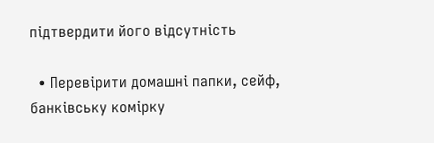підтвердити його відсутність

  • Перевірити домашні папки, сейф, банківську комірку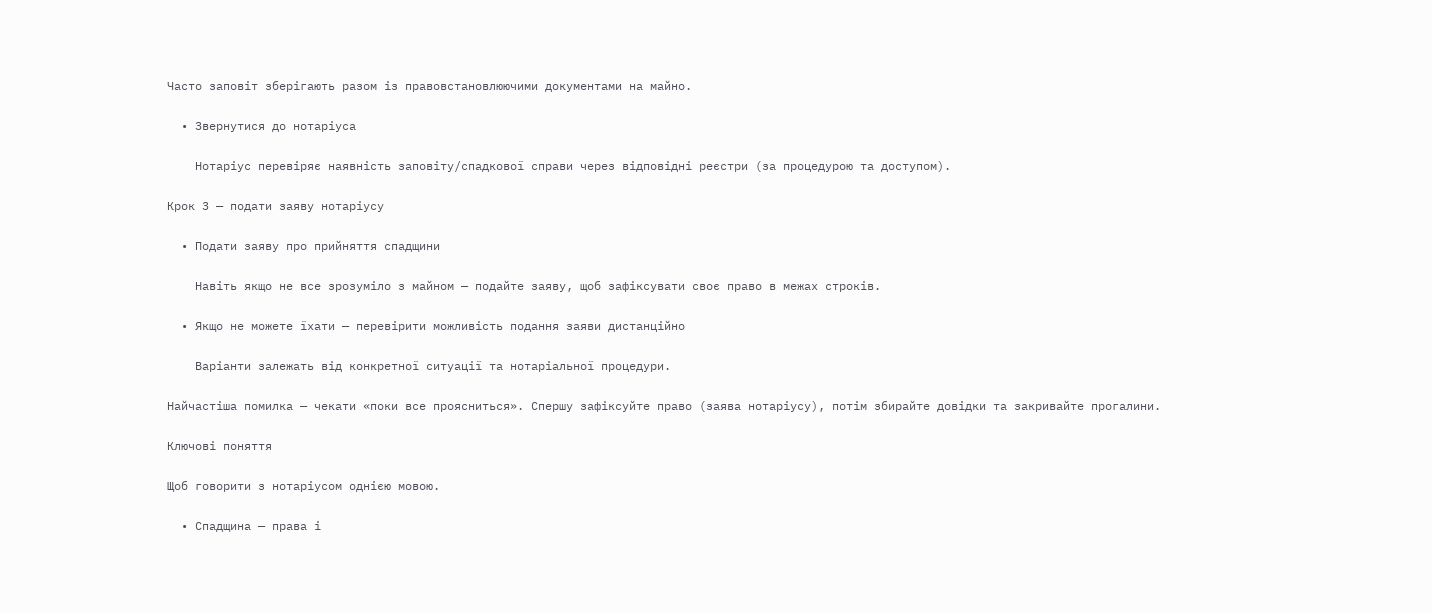Часто заповіт зберігають разом із правовстановлюючими документами на майно.

  • Звернутися до нотаріуса

    Нотаріус перевіряє наявність заповіту/спадкової справи через відповідні реєстри (за процедурою та доступом).

Крок 3 — подати заяву нотаріусу

  • Подати заяву про прийняття спадщини

    Навіть якщо не все зрозуміло з майном — подайте заяву, щоб зафіксувати своє право в межах строків.

  • Якщо не можете їхати — перевірити можливість подання заяви дистанційно

    Варіанти залежать від конкретної ситуації та нотаріальної процедури.

Найчастіша помилка — чекати «поки все проясниться». Спершу зафіксуйте право (заява нотаріусу), потім збирайте довідки та закривайте прогалини.

Ключові поняття

Щоб говорити з нотаріусом однією мовою.

  • Спадщина — права і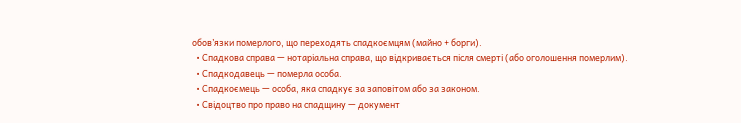обов’язки померлого, що переходять спадкоємцям (майно + борги).
  • Спадкова справа — нотаріальна справа, що відкривається після смерті (або оголошення померлим).
  • Спадкодавець — померла особа.
  • Спадкоємець — особа, яка спадкує за заповітом або за законом.
  • Свідоцтво про право на спадщину — документ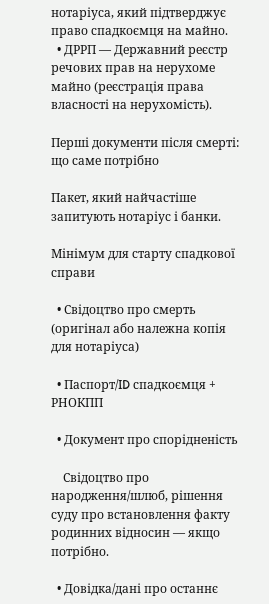нотаріуса, який підтверджує право спадкоємця на майно.
  • ДРРП — Державний реєстр речових прав на нерухоме майно (реєстрація права власності на нерухомість).

Перші документи після смерті: що саме потрібно

Пакет, який найчастіше запитують нотаріус і банки.

Мінімум для старту спадкової справи

  • Свідоцтво про смерть (оригінал або належна копія для нотаріуса)

  • Паспорт/ID спадкоємця + РНОКПП

  • Документ про спорідненість

    Свідоцтво про народження/шлюб, рішення суду про встановлення факту родинних відносин — якщо потрібно.

  • Довідка/дані про останнє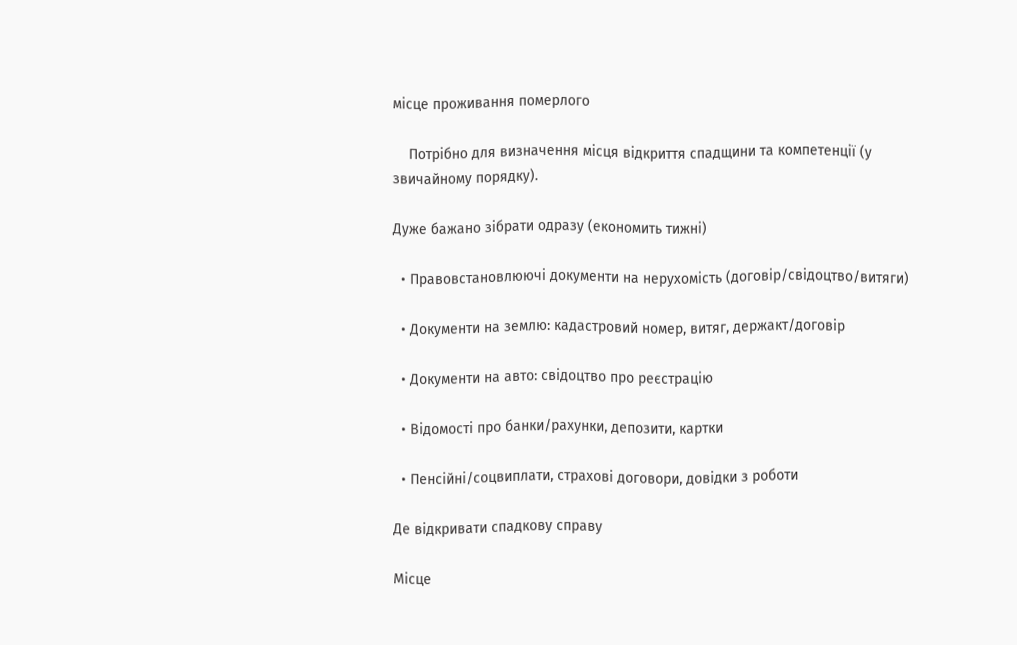місце проживання померлого

    Потрібно для визначення місця відкриття спадщини та компетенції (у звичайному порядку).

Дуже бажано зібрати одразу (економить тижні)

  • Правовстановлюючі документи на нерухомість (договір/свідоцтво/витяги)

  • Документи на землю: кадастровий номер, витяг, держакт/договір

  • Документи на авто: свідоцтво про реєстрацію

  • Відомості про банки/рахунки, депозити, картки

  • Пенсійні/соцвиплати, страхові договори, довідки з роботи

Де відкривати спадкову справу

Місце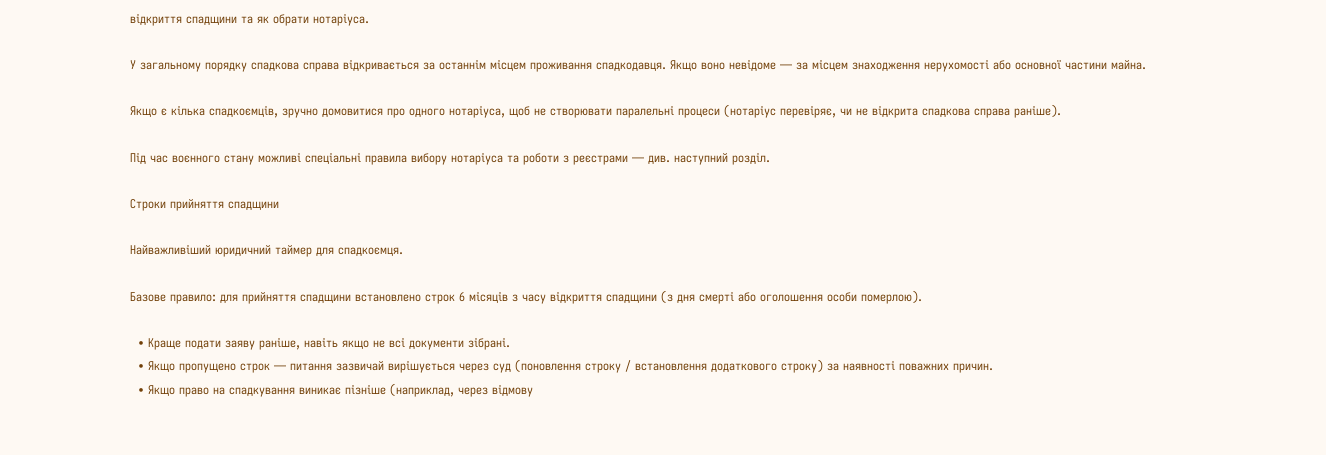відкриття спадщини та як обрати нотаріуса.

У загальному порядку спадкова справа відкривається за останнім місцем проживання спадкодавця. Якщо воно невідоме — за місцем знаходження нерухомості або основної частини майна.

Якщо є кілька спадкоємців, зручно домовитися про одного нотаріуса, щоб не створювати паралельні процеси (нотаріус перевіряє, чи не відкрита спадкова справа раніше).

Під час воєнного стану можливі спеціальні правила вибору нотаріуса та роботи з реєстрами — див. наступний розділ.

Строки прийняття спадщини

Найважливіший юридичний таймер для спадкоємця.

Базове правило: для прийняття спадщини встановлено строк 6 місяців з часу відкриття спадщини (з дня смерті або оголошення особи померлою).

  • Краще подати заяву раніше, навіть якщо не всі документи зібрані.
  • Якщо пропущено строк — питання зазвичай вирішується через суд (поновлення строку / встановлення додаткового строку) за наявності поважних причин.
  • Якщо право на спадкування виникає пізніше (наприклад, через відмову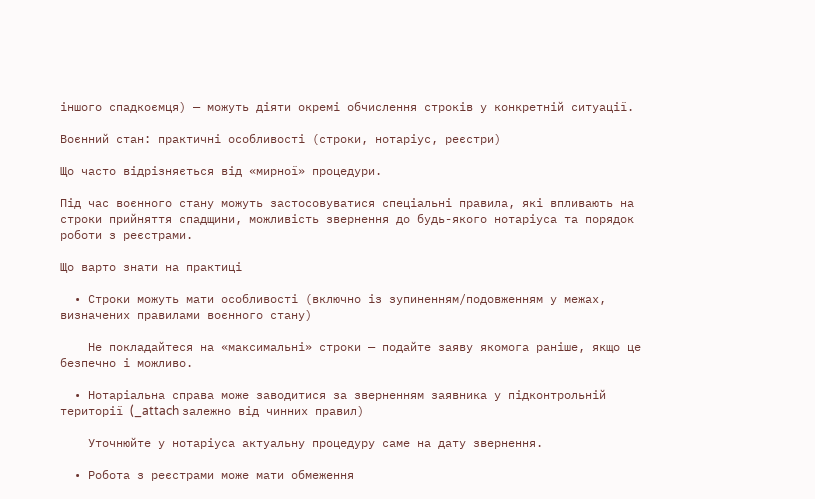іншого спадкоємця) — можуть діяти окремі обчислення строків у конкретній ситуації.

Воєнний стан: практичні особливості (строки, нотаріус, реєстри)

Що часто відрізняється від «мирної» процедури.

Під час воєнного стану можуть застосовуватися спеціальні правила, які впливають на строки прийняття спадщини, можливість звернення до будь-якого нотаріуса та порядок роботи з реєстрами.

Що варто знати на практиці

  • Строки можуть мати особливості (включно із зупиненням/подовженням у межах, визначених правилами воєнного стану)

    Не покладайтеся на «максимальні» строки — подайте заяву якомога раніше, якщо це безпечно і можливо.

  • Нотаріальна справа може заводитися за зверненням заявника у підконтрольній території (_attach залежно від чинних правил)

    Уточнюйте у нотаріуса актуальну процедуру саме на дату звернення.

  • Робота з реєстрами може мати обмеження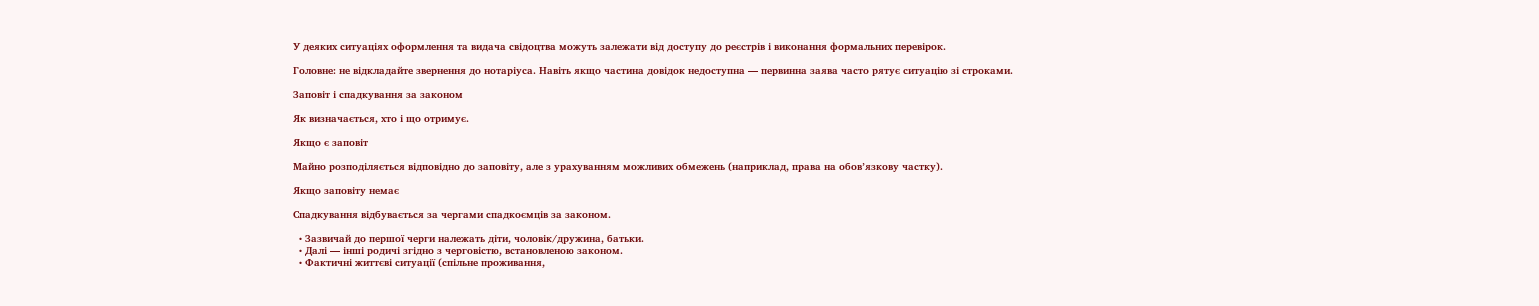У деяких ситуаціях оформлення та видача свідоцтва можуть залежати від доступу до реєстрів і виконання формальних перевірок.

Головне: не відкладайте звернення до нотаріуса. Навіть якщо частина довідок недоступна — первинна заява часто рятує ситуацію зі строками.

Заповіт і спадкування за законом

Як визначається, хто і що отримує.

Якщо є заповіт

Майно розподіляється відповідно до заповіту, але з урахуванням можливих обмежень (наприклад, права на обов’язкову частку).

Якщо заповіту немає

Спадкування відбувається за чергами спадкоємців за законом.

  • Зазвичай до першої черги належать діти, чоловік/дружина, батьки.
  • Далі — інші родичі згідно з черговістю, встановленою законом.
  • Фактичні життєві ситуації (спільне проживання,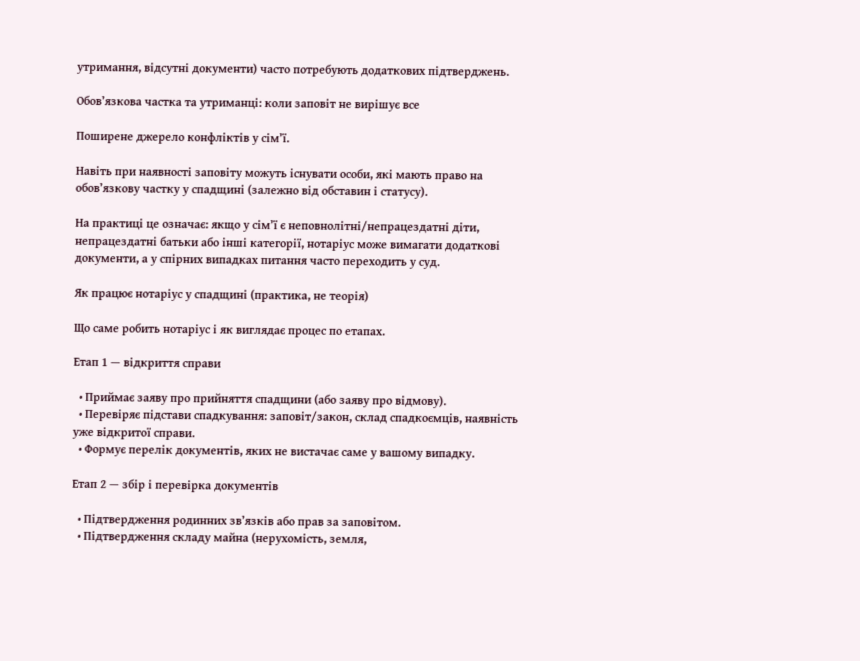утримання, відсутні документи) часто потребують додаткових підтверджень.

Обов’язкова частка та утриманці: коли заповіт не вирішує все

Поширене джерело конфліктів у сім’ї.

Навіть при наявності заповіту можуть існувати особи, які мають право на обов’язкову частку у спадщині (залежно від обставин і статусу).

На практиці це означає: якщо у сім’ї є неповнолітні/непрацездатні діти, непрацездатні батьки або інші категорії, нотаріус може вимагати додаткові документи, а у спірних випадках питання часто переходить у суд.

Як працює нотаріус у спадщині (практика, не теорія)

Що саме робить нотаріус і як виглядає процес по етапах.

Етап 1 — відкриття справи

  • Приймає заяву про прийняття спадщини (або заяву про відмову).
  • Перевіряє підстави спадкування: заповіт/закон, склад спадкоємців, наявність уже відкритої справи.
  • Формує перелік документів, яких не вистачає саме у вашому випадку.

Етап 2 — збір і перевірка документів

  • Підтвердження родинних зв’язків або прав за заповітом.
  • Підтвердження складу майна (нерухомість, земля,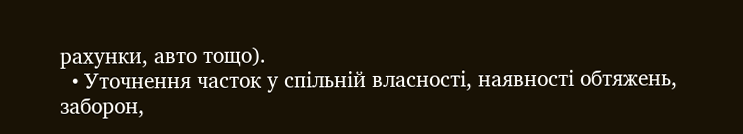рахунки, авто тощо).
  • Уточнення часток у спільній власності, наявності обтяжень, заборон,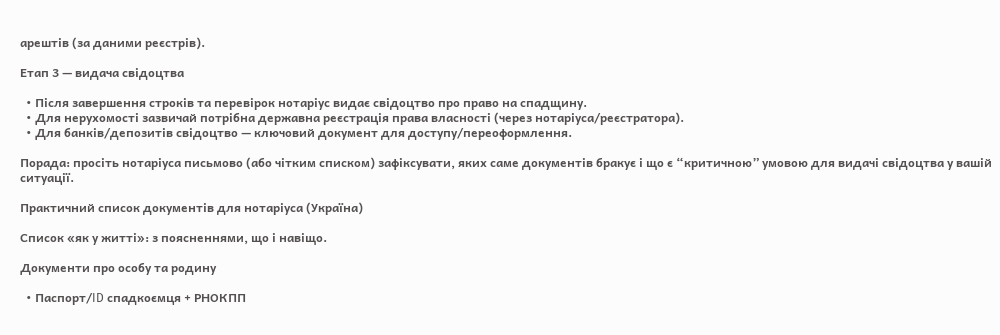арештів (за даними реєстрів).

Етап 3 — видача свідоцтва

  • Після завершення строків та перевірок нотаріус видає свідоцтво про право на спадщину.
  • Для нерухомості зазвичай потрібна державна реєстрація права власності (через нотаріуса/реєстратора).
  • Для банків/депозитів свідоцтво — ключовий документ для доступу/переоформлення.

Порада: просіть нотаріуса письмово (або чітким списком) зафіксувати, яких саме документів бракує і що є “критичною” умовою для видачі свідоцтва у вашій ситуації.

Практичний список документів для нотаріуса (Україна)

Список «як у житті»: з поясненнями, що і навіщо.

Документи про особу та родину

  • Паспорт/ID спадкоємця + РНОКПП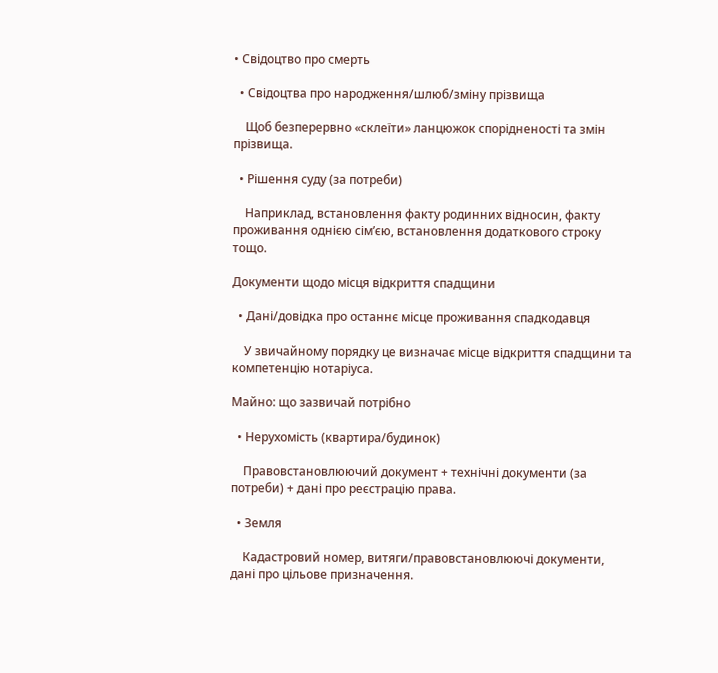• Свідоцтво про смерть

  • Свідоцтва про народження/шлюб/зміну прізвища

    Щоб безперервно «склеїти» ланцюжок спорідненості та змін прізвища.

  • Рішення суду (за потреби)

    Наприклад, встановлення факту родинних відносин, факту проживання однією сім’єю, встановлення додаткового строку тощо.

Документи щодо місця відкриття спадщини

  • Дані/довідка про останнє місце проживання спадкодавця

    У звичайному порядку це визначає місце відкриття спадщини та компетенцію нотаріуса.

Майно: що зазвичай потрібно

  • Нерухомість (квартира/будинок)

    Правовстановлюючий документ + технічні документи (за потреби) + дані про реєстрацію права.

  • Земля

    Кадастровий номер, витяги/правовстановлюючі документи, дані про цільове призначення.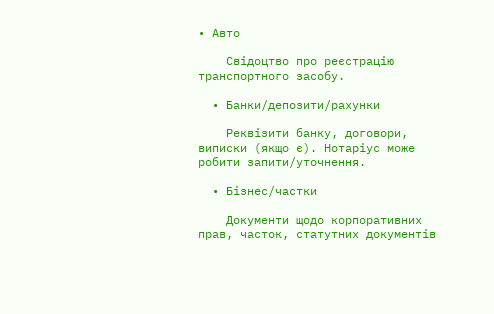• Авто

    Свідоцтво про реєстрацію транспортного засобу.

  • Банки/депозити/рахунки

    Реквізити банку, договори, виписки (якщо є). Нотаріус може робити запити/уточнення.

  • Бізнес/частки

    Документи щодо корпоративних прав, часток, статутних документів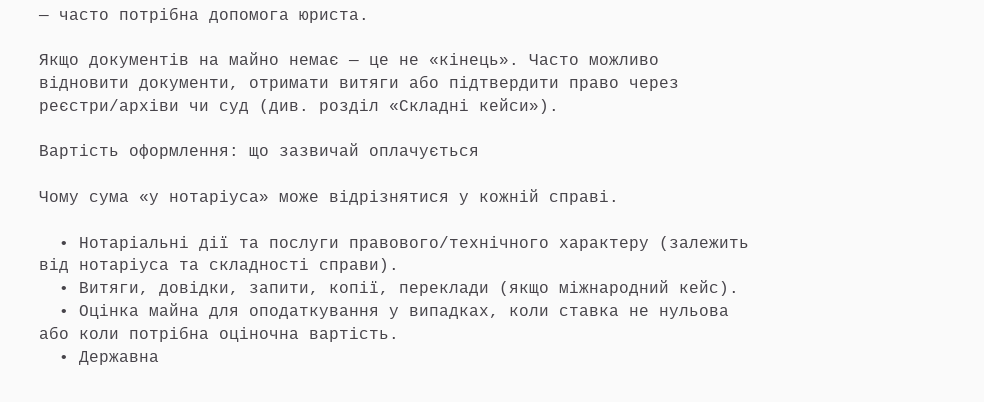— часто потрібна допомога юриста.

Якщо документів на майно немає — це не «кінець». Часто можливо відновити документи, отримати витяги або підтвердити право через реєстри/архіви чи суд (див. розділ «Складні кейси»).

Вартість оформлення: що зазвичай оплачується

Чому сума «у нотаріуса» може відрізнятися у кожній справі.

  • Нотаріальні дії та послуги правового/технічного характеру (залежить від нотаріуса та складності справи).
  • Витяги, довідки, запити, копії, переклади (якщо міжнародний кейс).
  • Оцінка майна для оподаткування у випадках, коли ставка не нульова або коли потрібна оціночна вартість.
  • Державна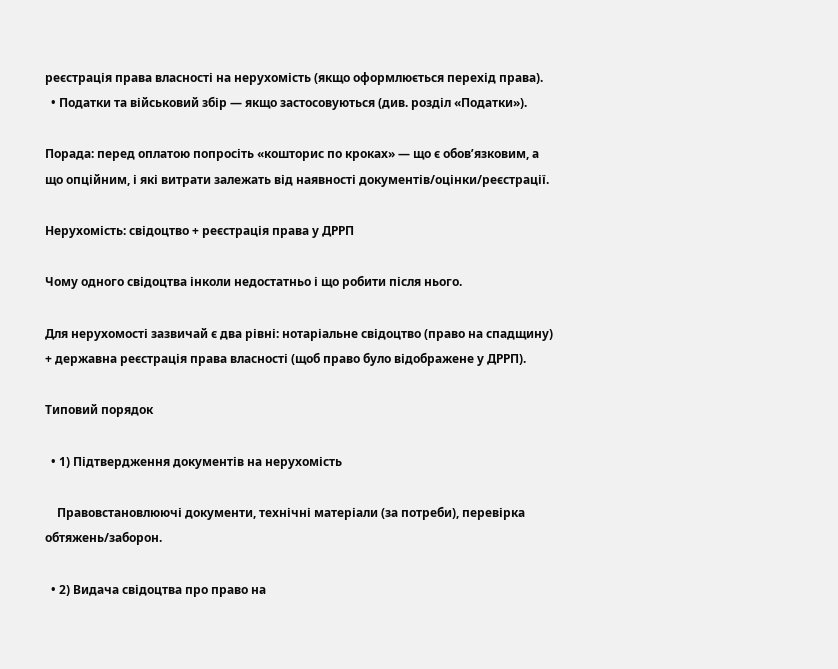реєстрація права власності на нерухомість (якщо оформлюється перехід права).
  • Податки та військовий збір — якщо застосовуються (див. розділ «Податки»).

Порада: перед оплатою попросіть «кошторис по кроках» — що є обов’язковим, а що опційним, і які витрати залежать від наявності документів/оцінки/реєстрації.

Нерухомість: свідоцтво + реєстрація права у ДРРП

Чому одного свідоцтва інколи недостатньо і що робити після нього.

Для нерухомості зазвичай є два рівні: нотаріальне свідоцтво (право на спадщину) + державна реєстрація права власності (щоб право було відображене у ДРРП).

Типовий порядок

  • 1) Підтвердження документів на нерухомість

    Правовстановлюючі документи, технічні матеріали (за потреби), перевірка обтяжень/заборон.

  • 2) Видача свідоцтва про право на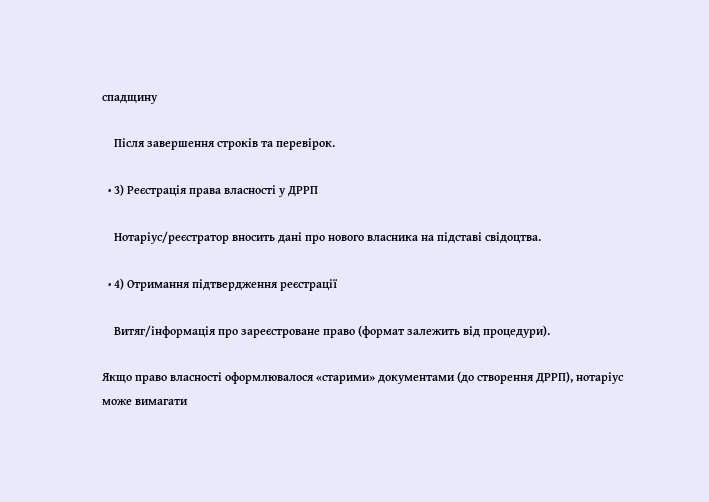спадщину

    Після завершення строків та перевірок.

  • 3) Реєстрація права власності у ДРРП

    Нотаріус/реєстратор вносить дані про нового власника на підставі свідоцтва.

  • 4) Отримання підтвердження реєстрації

    Витяг/інформація про зареєстроване право (формат залежить від процедури).

Якщо право власності оформлювалося «старими» документами (до створення ДРРП), нотаріус може вимагати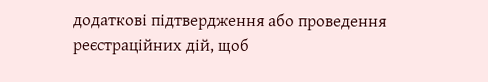додаткові підтвердження або проведення реєстраційних дій, щоб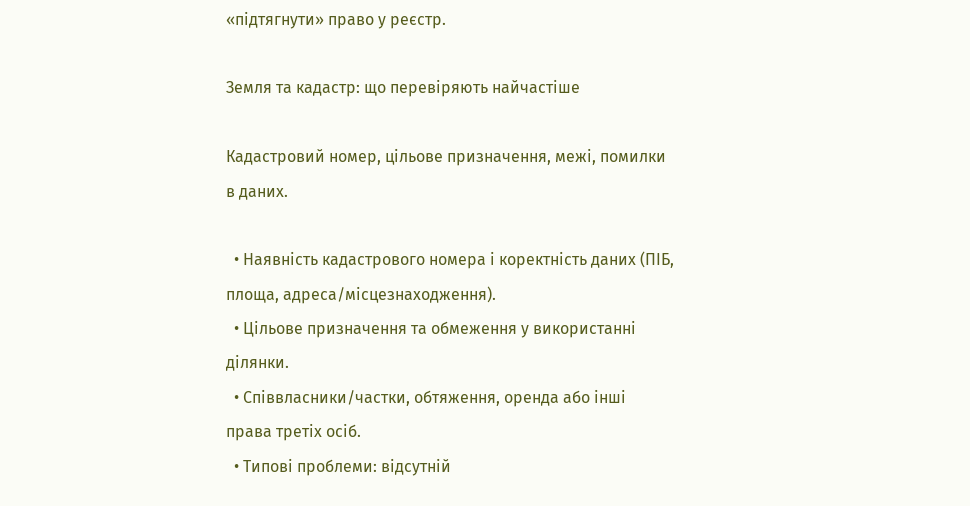«підтягнути» право у реєстр.

Земля та кадастр: що перевіряють найчастіше

Кадастровий номер, цільове призначення, межі, помилки в даних.

  • Наявність кадастрового номера і коректність даних (ПІБ, площа, адреса/місцезнаходження).
  • Цільове призначення та обмеження у використанні ділянки.
  • Співвласники/частки, обтяження, оренда або інші права третіх осіб.
  • Типові проблеми: відсутній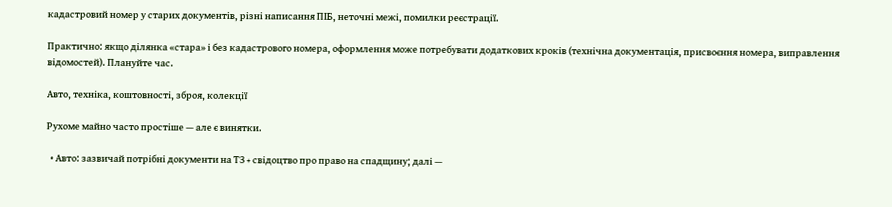кадастровий номер у старих документів, різні написання ПІБ, неточні межі, помилки реєстрації.

Практично: якщо ділянка «стара» і без кадастрового номера, оформлення може потребувати додаткових кроків (технічна документація, присвоєння номера, виправлення відомостей). Плануйте час.

Авто, техніка, коштовності, зброя, колекції

Рухоме майно часто простіше — але є винятки.

  • Авто: зазвичай потрібні документи на ТЗ + свідоцтво про право на спадщину; далі —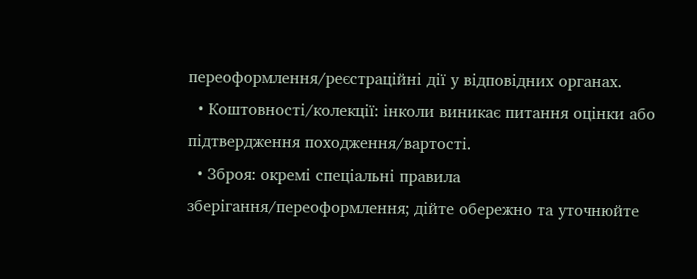переоформлення/реєстраційні дії у відповідних органах.
  • Коштовності/колекції: інколи виникає питання оцінки або підтвердження походження/вартості.
  • Зброя: окремі спеціальні правила зберігання/переоформлення; дійте обережно та уточнюйте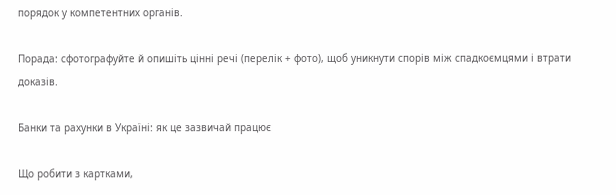порядок у компетентних органів.

Порада: сфотографуйте й опишіть цінні речі (перелік + фото), щоб уникнути спорів між спадкоємцями і втрати доказів.

Банки та рахунки в Україні: як це зазвичай працює

Що робити з картками,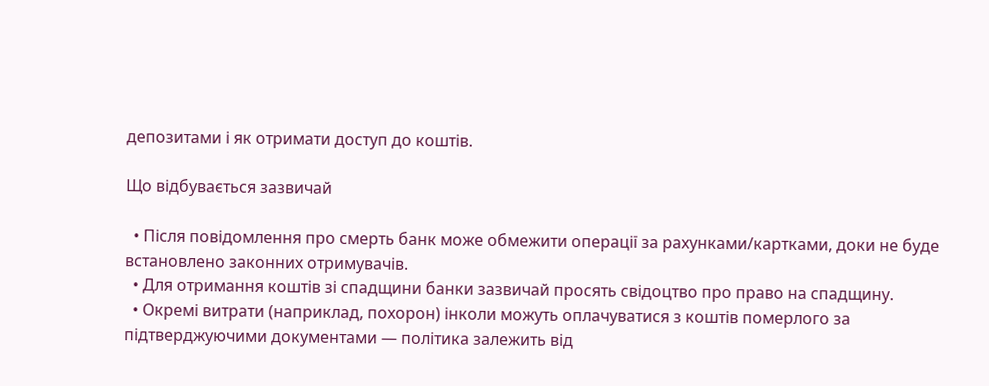депозитами і як отримати доступ до коштів.

Що відбувається зазвичай

  • Після повідомлення про смерть банк може обмежити операції за рахунками/картками, доки не буде встановлено законних отримувачів.
  • Для отримання коштів зі спадщини банки зазвичай просять свідоцтво про право на спадщину.
  • Окремі витрати (наприклад, похорон) інколи можуть оплачуватися з коштів померлого за підтверджуючими документами — політика залежить від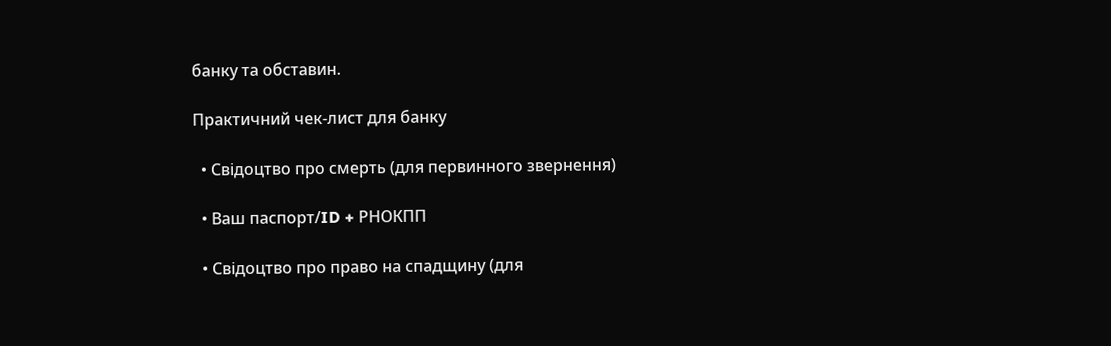банку та обставин.

Практичний чек-лист для банку

  • Свідоцтво про смерть (для первинного звернення)

  • Ваш паспорт/ID + РНОКПП

  • Свідоцтво про право на спадщину (для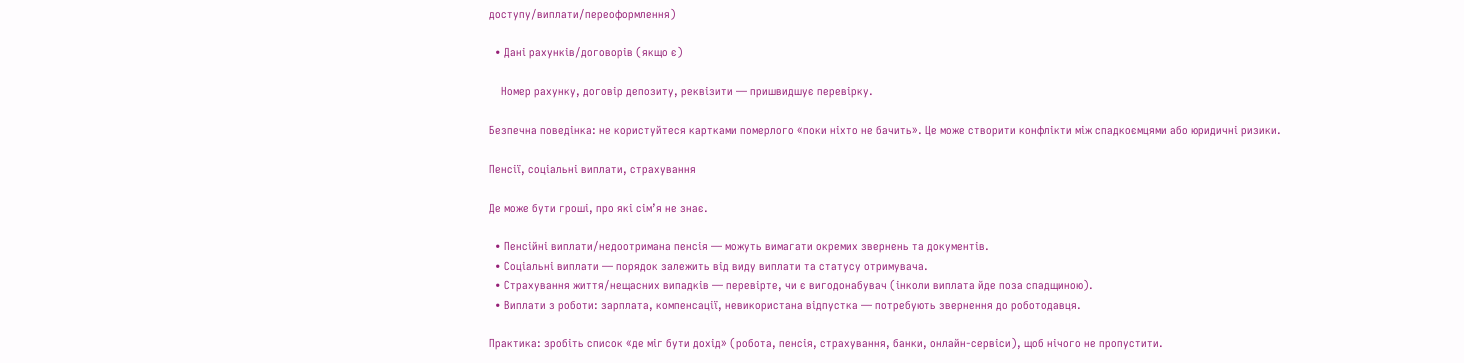доступу/виплати/переоформлення)

  • Дані рахунків/договорів (якщо є)

    Номер рахунку, договір депозиту, реквізити — пришвидшує перевірку.

Безпечна поведінка: не користуйтеся картками померлого «поки ніхто не бачить». Це може створити конфлікти між спадкоємцями або юридичні ризики.

Пенсії, соціальні виплати, страхування

Де може бути гроші, про які сім’я не знає.

  • Пенсійні виплати/недоотримана пенсія — можуть вимагати окремих звернень та документів.
  • Соціальні виплати — порядок залежить від виду виплати та статусу отримувача.
  • Страхування життя/нещасних випадків — перевірте, чи є вигодонабувач (інколи виплата йде поза спадщиною).
  • Виплати з роботи: зарплата, компенсації, невикористана відпустка — потребують звернення до роботодавця.

Практика: зробіть список «де міг бути дохід» (робота, пенсія, страхування, банки, онлайн-сервіси), щоб нічого не пропустити.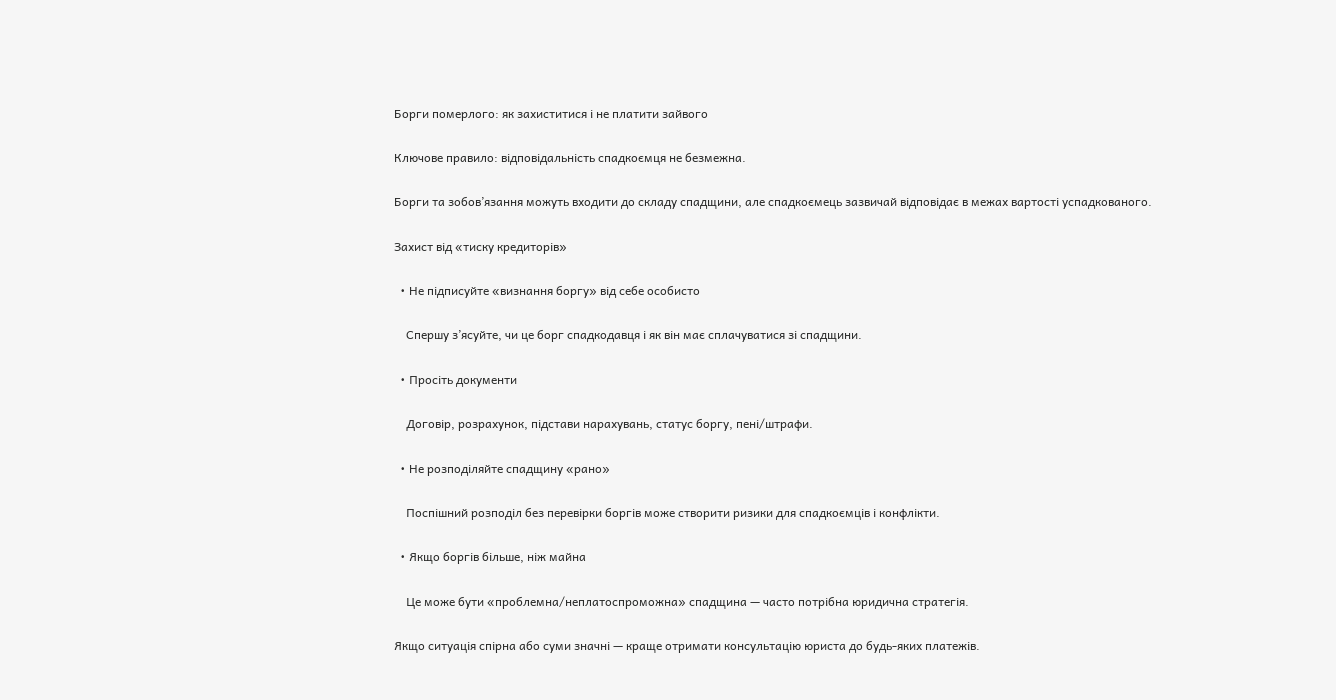Борги померлого: як захиститися і не платити зайвого

Ключове правило: відповідальність спадкоємця не безмежна.

Борги та зобов’язання можуть входити до складу спадщини, але спадкоємець зазвичай відповідає в межах вартості успадкованого.

Захист від «тиску кредиторів»

  • Не підписуйте «визнання боргу» від себе особисто

    Спершу з’ясуйте, чи це борг спадкодавця і як він має сплачуватися зі спадщини.

  • Просіть документи

    Договір, розрахунок, підстави нарахувань, статус боргу, пені/штрафи.

  • Не розподіляйте спадщину «рано»

    Поспішний розподіл без перевірки боргів може створити ризики для спадкоємців і конфлікти.

  • Якщо боргів більше, ніж майна

    Це може бути «проблемна/неплатоспроможна» спадщина — часто потрібна юридична стратегія.

Якщо ситуація спірна або суми значні — краще отримати консультацію юриста до будь-яких платежів.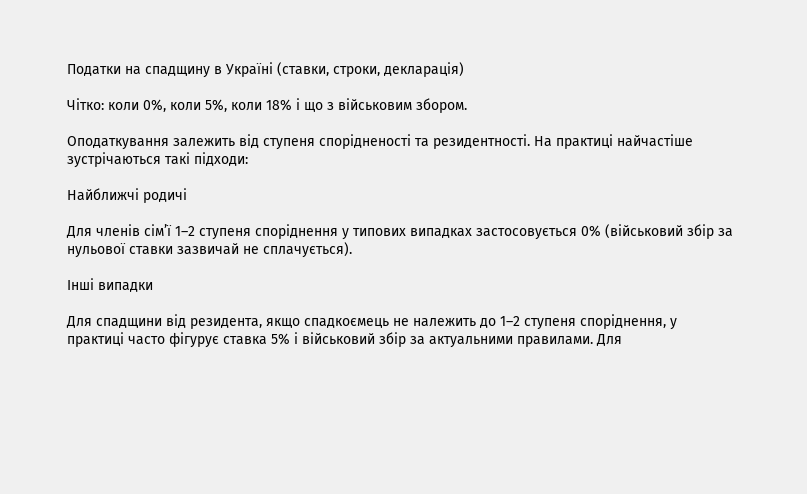Податки на спадщину в Україні (ставки, строки, декларація)

Чітко: коли 0%, коли 5%, коли 18% і що з військовим збором.

Оподаткування залежить від ступеня спорідненості та резидентності. На практиці найчастіше зустрічаються такі підходи:

Найближчі родичі

Для членів сім’ї 1–2 ступеня споріднення у типових випадках застосовується 0% (військовий збір за нульової ставки зазвичай не сплачується).

Інші випадки

Для спадщини від резидента, якщо спадкоємець не належить до 1–2 ступеня споріднення, у практиці часто фігурує ставка 5% і військовий збір за актуальними правилами. Для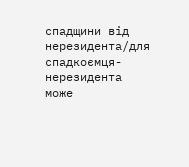спадщини від нерезидента/для спадкоємця-нерезидента може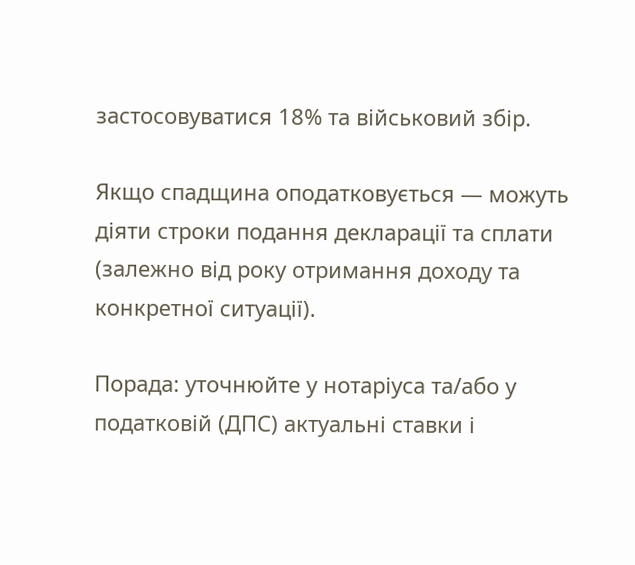застосовуватися 18% та військовий збір.

Якщо спадщина оподатковується — можуть діяти строки подання декларації та сплати (залежно від року отримання доходу та конкретної ситуації).

Порада: уточнюйте у нотаріуса та/або у податковій (ДПС) актуальні ставки і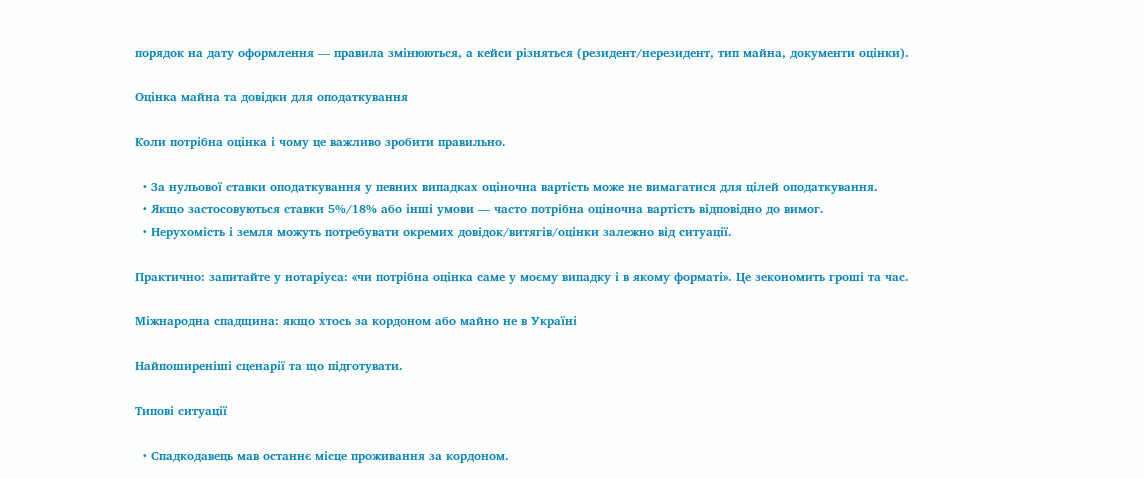порядок на дату оформлення — правила змінюються, а кейси різняться (резидент/нерезидент, тип майна, документи оцінки).

Оцінка майна та довідки для оподаткування

Коли потрібна оцінка і чому це важливо зробити правильно.

  • За нульової ставки оподаткування у певних випадках оціночна вартість може не вимагатися для цілей оподаткування.
  • Якщо застосовуються ставки 5%/18% або інші умови — часто потрібна оціночна вартість відповідно до вимог.
  • Нерухомість і земля можуть потребувати окремих довідок/витягів/оцінки залежно від ситуації.

Практично: запитайте у нотаріуса: «чи потрібна оцінка саме у моєму випадку і в якому форматі». Це зекономить гроші та час.

Міжнародна спадщина: якщо хтось за кордоном або майно не в Україні

Найпоширеніші сценарії та що підготувати.

Типові ситуації

  • Спадкодавець мав останнє місце проживання за кордоном.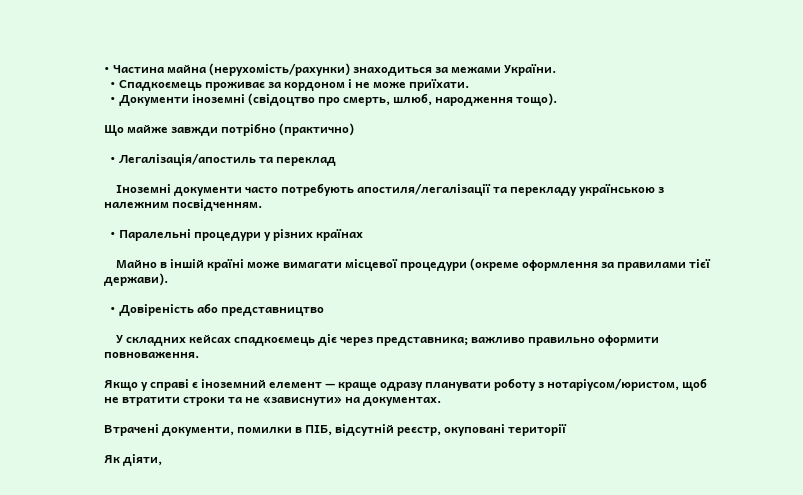• Частина майна (нерухомість/рахунки) знаходиться за межами України.
  • Спадкоємець проживає за кордоном і не може приїхати.
  • Документи іноземні (свідоцтво про смерть, шлюб, народження тощо).

Що майже завжди потрібно (практично)

  • Легалізація/апостиль та переклад

    Іноземні документи часто потребують апостиля/легалізації та перекладу українською з належним посвідченням.

  • Паралельні процедури у різних країнах

    Майно в іншій країні може вимагати місцевої процедури (окреме оформлення за правилами тієї держави).

  • Довіреність або представництво

    У складних кейсах спадкоємець діє через представника; важливо правильно оформити повноваження.

Якщо у справі є іноземний елемент — краще одразу планувати роботу з нотаріусом/юристом, щоб не втратити строки та не «зависнути» на документах.

Втрачені документи, помилки в ПІБ, відсутній реєстр, окуповані території

Як діяти,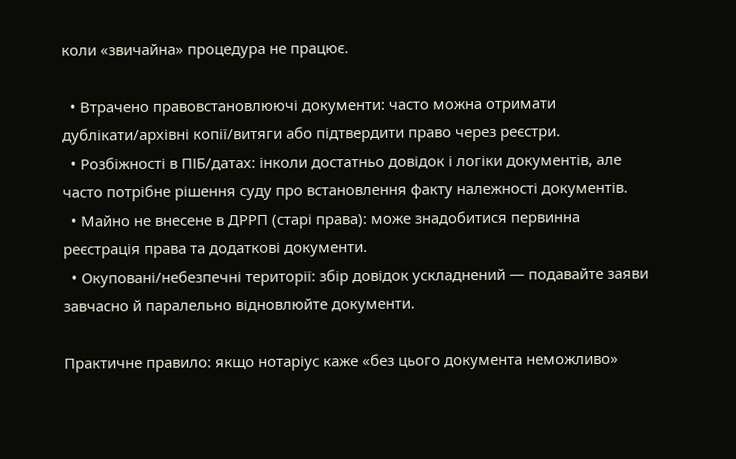коли «звичайна» процедура не працює.

  • Втрачено правовстановлюючі документи: часто можна отримати дублікати/архівні копії/витяги або підтвердити право через реєстри.
  • Розбіжності в ПІБ/датах: інколи достатньо довідок і логіки документів, але часто потрібне рішення суду про встановлення факту належності документів.
  • Майно не внесене в ДРРП (старі права): може знадобитися первинна реєстрація права та додаткові документи.
  • Окуповані/небезпечні території: збір довідок ускладнений — подавайте заяви завчасно й паралельно відновлюйте документи.

Практичне правило: якщо нотаріус каже «без цього документа неможливо»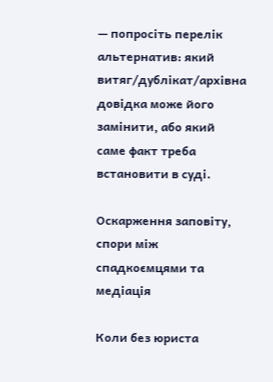— попросіть перелік альтернатив: який витяг/дублікат/архівна довідка може його замінити, або який саме факт треба встановити в суді.

Оскарження заповіту, спори між спадкоємцями та медіація

Коли без юриста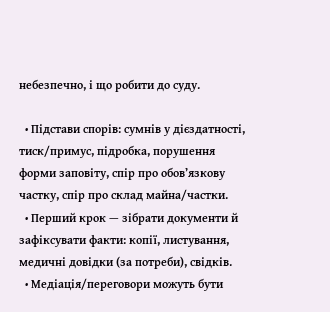небезпечно, і що робити до суду.

  • Підстави спорів: сумнів у дієздатності, тиск/примус, підробка, порушення форми заповіту, спір про обов’язкову частку, спір про склад майна/частки.
  • Перший крок — зібрати документи й зафіксувати факти: копії, листування, медичні довідки (за потреби), свідків.
  • Медіація/переговори можуть бути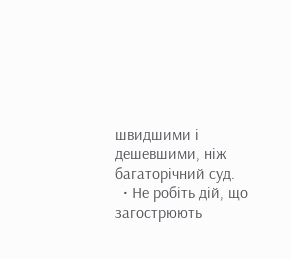швидшими і дешевшими, ніж багаторічний суд.
  • Не робіть дій, що загострюють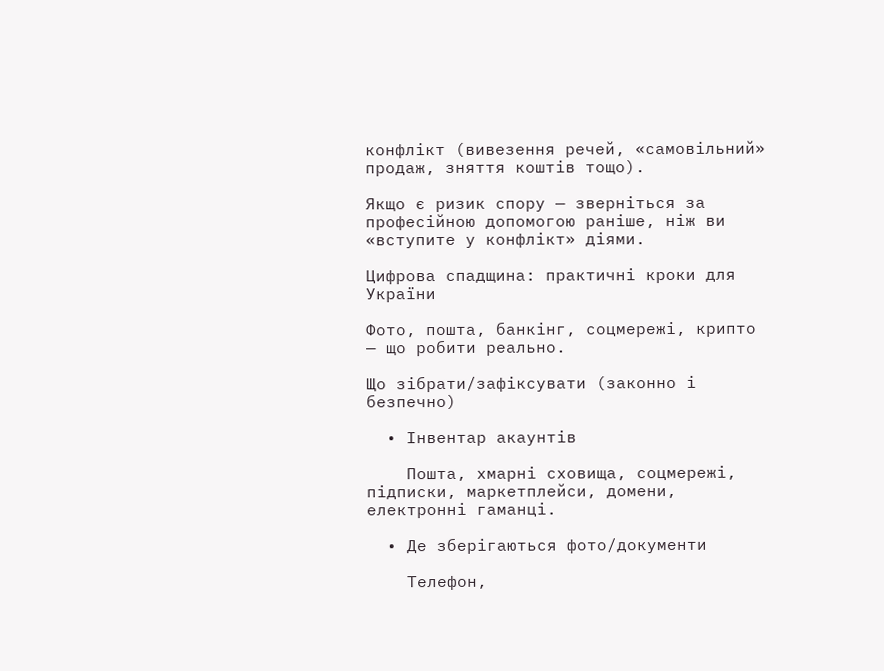конфлікт (вивезення речей, «самовільний» продаж, зняття коштів тощо).

Якщо є ризик спору — зверніться за професійною допомогою раніше, ніж ви «вступите у конфлікт» діями.

Цифрова спадщина: практичні кроки для України

Фото, пошта, банкінг, соцмережі, крипто — що робити реально.

Що зібрати/зафіксувати (законно і безпечно)

  • Інвентар акаунтів

    Пошта, хмарні сховища, соцмережі, підписки, маркетплейси, домени, електронні гаманці.

  • Де зберігаються фото/документи

    Телефон,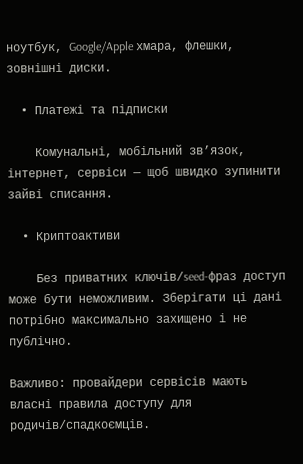ноутбук, Google/Apple хмара, флешки, зовнішні диски.

  • Платежі та підписки

    Комунальні, мобільний зв’язок, інтернет, сервіси — щоб швидко зупинити зайві списання.

  • Криптоактиви

    Без приватних ключів/seed-фраз доступ може бути неможливим. Зберігати ці дані потрібно максимально захищено і не публічно.

Важливо: провайдери сервісів мають власні правила доступу для родичів/спадкоємців.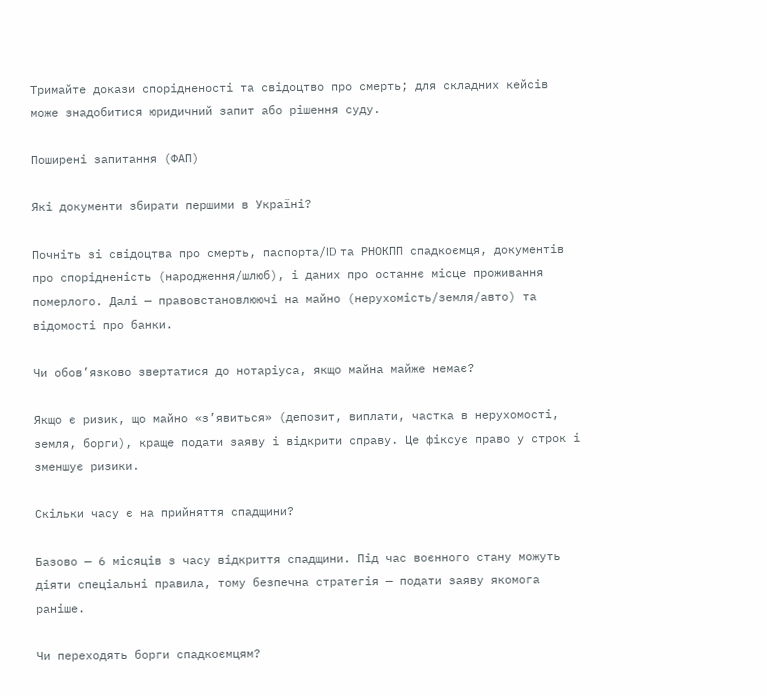Тримайте докази спорідненості та свідоцтво про смерть; для складних кейсів може знадобитися юридичний запит або рішення суду.

Поширені запитання (ФАП)

Які документи збирати першими в Україні?

Почніть зі свідоцтва про смерть, паспорта/ID та РНОКПП спадкоємця, документів про спорідненість (народження/шлюб), і даних про останнє місце проживання померлого. Далі — правовстановлюючі на майно (нерухомість/земля/авто) та відомості про банки.

Чи обов’язково звертатися до нотаріуса, якщо майна майже немає?

Якщо є ризик, що майно «з’явиться» (депозит, виплати, частка в нерухомості, земля, борги), краще подати заяву і відкрити справу. Це фіксує право у строк і зменшує ризики.

Скільки часу є на прийняття спадщини?

Базово — 6 місяців з часу відкриття спадщини. Під час воєнного стану можуть діяти спеціальні правила, тому безпечна стратегія — подати заяву якомога раніше.

Чи переходять борги спадкоємцям?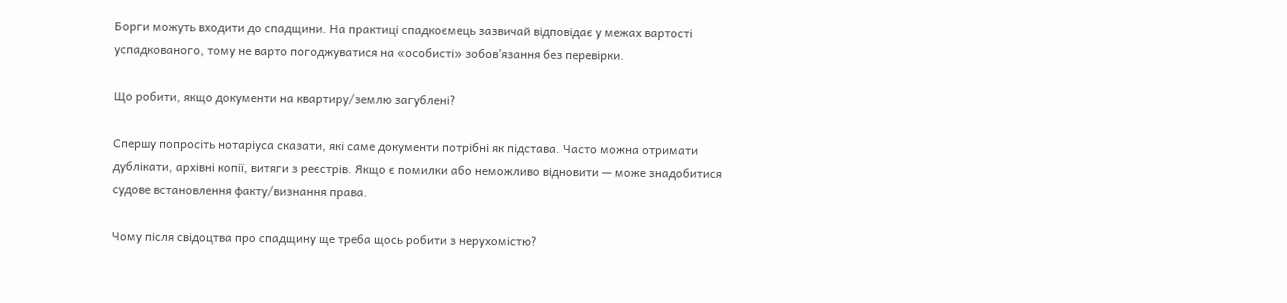Борги можуть входити до спадщини. На практиці спадкоємець зазвичай відповідає у межах вартості успадкованого, тому не варто погоджуватися на «особисті» зобов’язання без перевірки.

Що робити, якщо документи на квартиру/землю загублені?

Спершу попросіть нотаріуса сказати, які саме документи потрібні як підстава. Часто можна отримати дублікати, архівні копії, витяги з реєстрів. Якщо є помилки або неможливо відновити — може знадобитися судове встановлення факту/визнання права.

Чому після свідоцтва про спадщину ще треба щось робити з нерухомістю?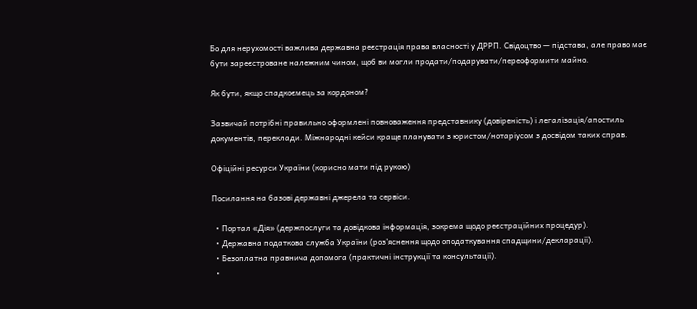Бо для нерухомості важлива державна реєстрація права власності у ДРРП. Свідоцтво — підстава, але право має бути зареєстроване належним чином, щоб ви могли продати/подарувати/переоформити майно.

Як бути, якщо спадкоємець за кордоном?

Зазвичай потрібні правильно оформлені повноваження представнику (довіреність) і легалізація/апостиль документів, переклади. Міжнародні кейси краще планувати з юристом/нотаріусом з досвідом таких справ.

Офіційні ресурси України (корисно мати під рукою)

Посилання на базові державні джерела та сервіси.

  • Портал «Дія» (держпослуги та довідкова інформація, зокрема щодо реєстраційних процедур).
  • Державна податкова служба України (роз’яснення щодо оподаткування спадщини/декларації).
  • Безоплатна правнича допомога (практичні інструкції та консультації).
  •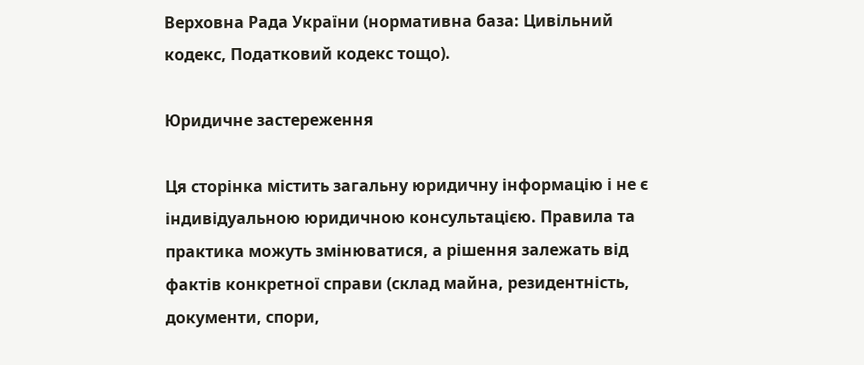Верховна Рада України (нормативна база: Цивільний кодекс, Податковий кодекс тощо).

Юридичне застереження

Ця сторінка містить загальну юридичну інформацію і не є індивідуальною юридичною консультацією. Правила та практика можуть змінюватися, а рішення залежать від фактів конкретної справи (склад майна, резидентність, документи, спори,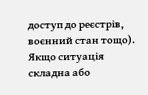доступ до реєстрів, воєнний стан тощо). Якщо ситуація складна або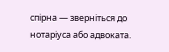спірна — зверніться до нотаріуса або адвоката.